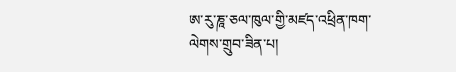ཨ་རུ་ཎཱ་ཅལ་ཁུལ་གྱི་མཛད་འཕྲིན་ཁག་ལེགས་གྲུབ་ཟིན་པ།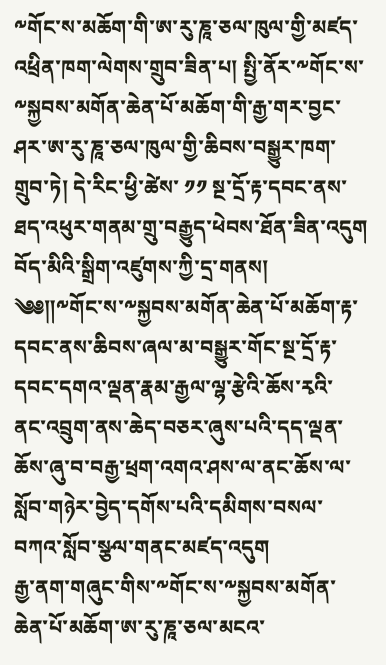༸གོང་ས་མཆོག་གི་ཨ་རུ་ཎཱ་ཅལ་ཁུལ་གྱི་མཛད་འཕྲིན་ཁག་ལེགས་གྲུབ་ཟིན་པ། སྤྱི་ནོར་༸གོང་ས་༸སྐྱབས་མགོན་ཆེན་པོ་མཆོག་གི་རྒྱ་གར་བྱང་ཤར་ཨ་རུ་ཎཱ་ཅལ་ཁུལ་གྱི་ཆིབས་བསྒྱུར་ཁག་གྲུབ་ཏེ། དེ་རིང་ཕྱི་ཚེས་ ༡༡ སྔ་དྲོ་རྟ་དབང་ནས་ཐད་འཕུར་གནམ་གྲུ་བརྒྱུད་ཕེབས་ཐོན་ཟིན་འདུག
བོད་མིའི་སྒྲིག་འཛུགས་ཀྱི་དྲ་གནས།
༄༅༎༸གོང་ས་༸སྐྱབས་མགོན་ཆེན་པོ་མཆོག་རྟ་དབང་ནས་ཆིབས་ཞལ་མ་བསྒྱུར་གོང་སྔ་དྲོ་རྟ་དབང་དགའ་ལྡན་རྣམ་རྒྱལ་ལྷ་རྩེའི་ཆོས་རྭའི་ནང་འབྲུག་ནས་ཆེད་བཅར་ཞུས་པའི་དད་ལྡན་ཆོས་ཞུ་བ་བརྒྱ་ཕྲག་འགའ་ཤས་ལ་ནང་ཆོས་ལ་སློབ་གཉེར་བྱེད་དགོས་པའི་དམིགས་བསལ་བཀའ་སློབ་སྩལ་གནང་མཛད་འདུག
རྒྱ་ནག་གཞུང་གིས་༸གོང་ས་༸སྐྱབས་མགོན་ཆེན་པོ་མཆོག་ཨ་རུ་ཎཱ་ཅལ་མངའ་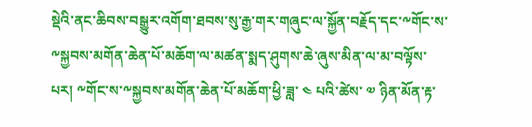སྡེའི་ནང་ཆིབས་བསྒྱུར་འགོག་ཐབས་སུ་རྒྱ་གར་གཞུང་ལ་སྐྱོན་བརྗོད་དང་༸གོང་ས་༸སྐྱབས་མགོན་ཆེན་པོ་མཆོག་ལ་མཚན་སྨད་ཤུགས་ཆེ་ཞུས་མིན་ལ་མ་བལྟོས་པར། ༸གོང་ས་༸སྐྱབས་མགོན་ཆེན་པོ་མཆོག་ཕྱི་ཟླ་ ༤ པའི་ཚེས་ ༧ ཉིན་མོན་རྟ་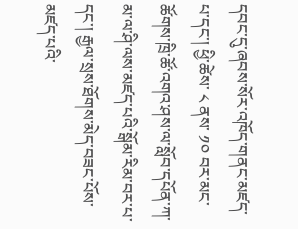དབང་དུ་ཞབས་སོར་འཁོད་གནང་མཛད་པ་དང་། ཕྱི་ཚེས་ ༨ ནས་ ༡༠ བར་མང་ཚོགས་ཁྲི་ཚོ་འགའ་ཤས་ལ་སློབ་དཔོན་ཀ་མ་ལ་ཤི་ལས་མཛད་པའི་སྒོམ་རིམ་བར་པ་དང་། རྒྱལ་སྲས་ཐོགས་མེད་བཟང་པོས་མཛད་པའི་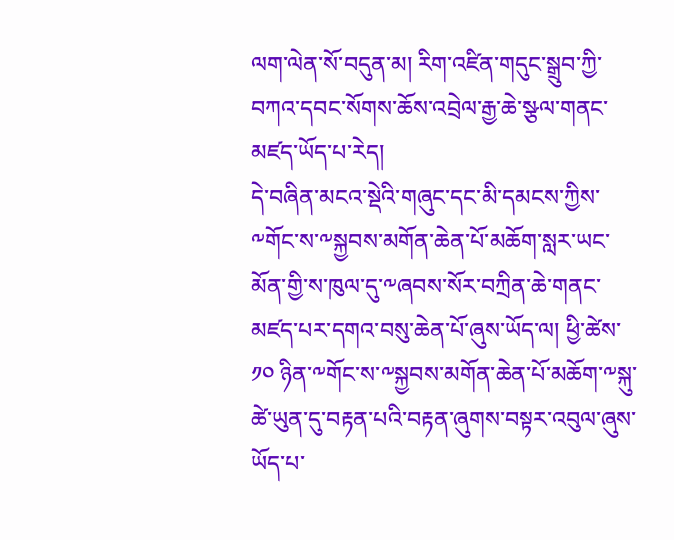ལག་ལེན་སོ་བདུན་མ། རིག་འཛིན་གདུང་སྒྲུབ་ཀྱི་བཀའ་དབང་སོགས་ཆོས་འབྲེལ་རྒྱ་ཆེ་སྩལ་གནང་མཛད་ཡོད་པ་རེད།
དེ་བཞིན་མངའ་སྡེའི་གཞུང་དང་མི་དམངས་ཀྱིས་༸གོང་ས་༸སྐྱབས་མགོན་ཆེན་པོ་མཆོག་སླར་ཡང་མོན་གྱི་ས་ཁུལ་དུ་༸ཞབས་སོར་བཀྲིན་ཆེ་གནང་མཛད་པར་དགའ་བསུ་ཆེན་པོ་ཞུས་ཡོད་ལ། ཕྱི་ཚེས་ ༡༠ ཉིན་༸གོང་ས་༸སྐྱབས་མགོན་ཆེན་པོ་མཆོག་༸སྐུ་ཚེ་ཡུན་དུ་བརྟན་པའི་བརྟན་ཞུགས་བསྟར་འབུལ་ཞུས་ཡོད་པ་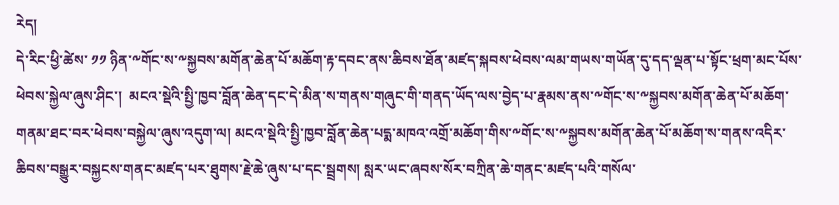རེད།
དེ་རིང་ཕྱི་ཚེས་ ༡༡ ཉིན་༸གོང་ས་༸སྐྱབས་མགོན་ཆེན་པོ་མཆོག་རྟ་དབང་ནས་ཆིབས་ཐོན་མཛད་སྐབས་ཕེབས་ལམ་གཡས་གཡོན་དུ་དད་ལྡན་པ་སྟོང་ཕྲག་མང་པོས་ཕེབས་སྐྱེལ་ཞུས་ཤིང་།  མངའ་སྡེའི་སྤྱི་ཁྱབ་བློན་ཆེན་དང་དེ་མིན་ས་གནས་གཞུང་གི་གནད་ཡོད་ལས་བྱེད་པ་རྣམས་ནས་༸གོང་ས་༸སྐྱབས་མགོན་ཆེན་པོ་མཆོག་གནམ་ཐང་བར་ཕེབས་བསྐྱེལ་ཞུས་འདུག་ལ། མངའ་སྡེའི་སྤྱི་ཁྱབ་བློན་ཆེན་པདྨ་མཁའ་འགྲོ་མཆོག་གིས་༸གོང་ས་༸སྐྱབས་མགོན་ཆེན་པོ་མཆོག་ས་གནས་འདིར་ཆིབས་བསྒྱུར་བསྐྱངས་གནང་མཛད་པར་ཐུགས་རྗེ་ཆེ་ཞུས་པ་དང་སྦྲགས། སླར་ཡང་ཞབས་སོར་བཀྲིན་ཆེ་གནང་མཛད་པའི་གསོལ་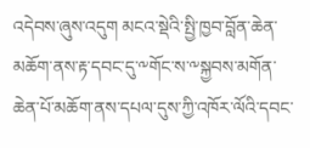འདེབས་ཞུས་འདུག མངའ་སྡེའི་སྤྱི་ཁྱབ་བློན་ཆེན་མཆོག་ནས་རྟ་དབང་དུ་༸གོང་ས་༸སྐྱབས་མགོན་ཆེན་པོ་མཆོག་ནས་དཔལ་དུས་ཀྱི་འཁོར་ལོའི་དབང་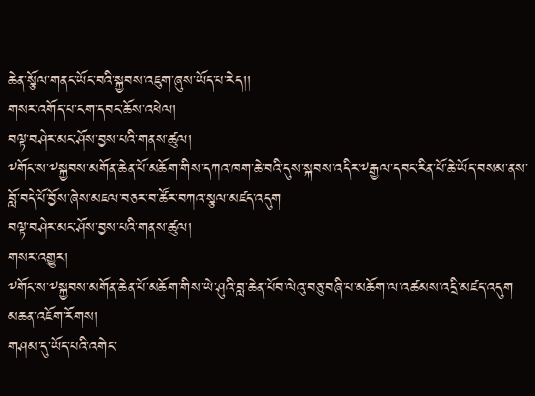ཆེན་སྩོལ་གནང་ཡོང་བའི་སྐྱབས་འཇུག་ཞུས་ཡོད་པ་རེད།།
གསར་འགོད་པ་ངག་དབང་ཆོས་འཕེལ།
བལྟ་བཤེར་མང་ཤོས་བྱས་པའི་གནས་ཚུལ།
༸གོང་ས་༸སྐྱབས་མགོན་ཆེན་པོ་མཆོག་གིས་དཀའ་ཁག་ཆེ་བའི་དུས་སྐབས་འདིར་༸རྒྱལ་དབང་རིན་པོ་ཆེ་ཡོད་བསམ་ནས་བློ་བདེ་པོ་བྱོས་ཞེས་མཇལ་བཅར་བ་ཚོར་བཀའ་སྩལ་མཛད་འདུག
བལྟ་བཤེར་མང་ཤོས་བྱས་པའི་གནས་ཚུལ།
གསར་འགྱུར།
༸གོང་ས་༸སྐྱབས་མགོན་ཆེན་པོ་མཆོག་གིས་ཡེ་ཤུའི་བླ་ཆེན་པོབ་ལེའུ་བཅུ་བཞི་པ་མཆོག་ལ་འཚམས་འདྲི་མཛད་འདུག
མཆན་འཇོག་རོགས།
གཤམ་དུ་ཡོད་པའི་འགེང་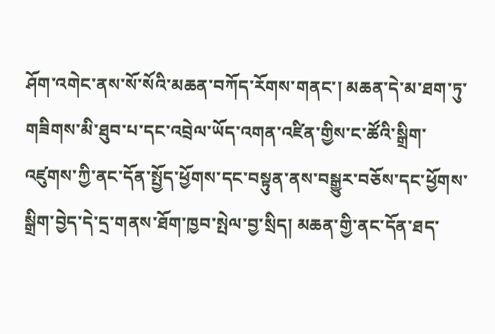ཤོག་འགེང་ནས་སོ་སོའི་མཆན་བཀོད་རོགས་གནང་། མཆན་དེ་མ་ཐག་ཏུ་གཟིགས་མི་ཐུབ་པ་དང་འབྲེལ་ཡོད་འགན་འཛིན་གྱིས་ང་ཚོའི་སྒྲིག་འཛུགས་ཀྱི་ནང་དོན་སྤྱོད་ཕྱོགས་དང་བསྟུན་ནས་བསྒྱུར་བཅོས་དང་ཕྱོགས་སྒྲིག་བྱེད་དེ་དྲ་གནས་ཐོག་ཁྱབ་སྤེལ་བྱ་སྲིད། མཆན་གྱི་ནང་དོན་ཐད་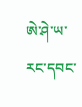ཨེ་ཤེ་ཡ་རང་དབང་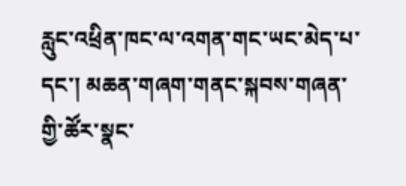རླུང་འཕྲིན་ཁང་ལ་འགན་གང་ཡང་མེད་པ་དང་། མཆན་གཞག་གནང་སྐབས་གཞན་གྱི་ཚོར་སྣང་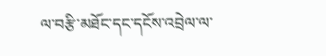ལ་བརྩི་མཐོང་དང་དངོས་འབྲེལ་ལ་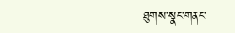ཐུགས་སྣང་གནང་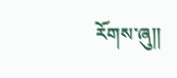རོགས་ཞུ༎